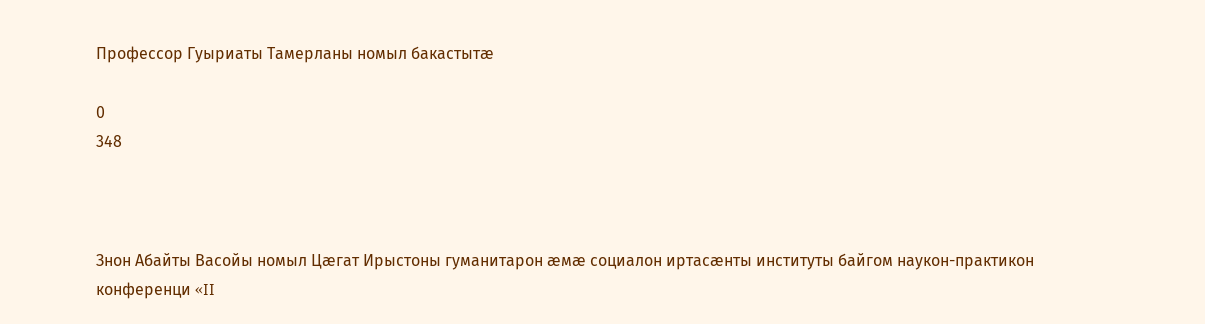Профессор Гуыриаты Тамерланы номыл бакастытæ

0
348



Знон Абайты Васойы номыл Цæгат Ирыстоны гуманитарон æмæ социалон иртасæнты институты байгом наукон-практикон конференци «II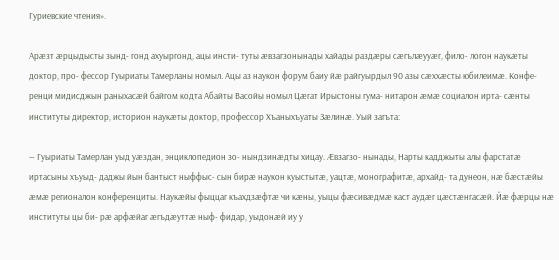Гуриевские чтения».

Арæзт æрцыдысты зынд- гонд ахуыргонд, ацы инсти- туты æвзагзонынады хайады раздæры сæгълæууæг, фило- логон наукæты доктор, про- фессор Гуыриаты Тамерланы номыл. Ацы аз наукон форум баиу йæ райгуырдыл 90 азы сæххæсты юбилеимæ. Конфе- ренци мидисджын раныхасæй байгом кодта Абайты Васойы номыл Цæгат Ирыстоны гума- нитарон æмæ социалон ирта- сæнты институты директор, историон наукæты доктор, профессор Хъаныхъуаты Зæлинæ. Уый загъта:

— Гуыриаты Тамерлан уыд уæздан, энциклопедион зо- нындзинæдты хицау. Æвзагзо- нынады, Нарты кадджыты алы фарстатæ иртасыны хъуыд- даджы йын бантыст ныффыс- сын бирæ наукон куыстытæ, уацтæ, монографитæ, архайд- та дунеон, нæ бæстæйы æмæ регионалон конференциты. Наукæйы фыццаг къахдзæфтæ чи кæны, уыцы фæсивæдмæ каст аудæг цæстæнгасæй. Йæ фæрцы нæ институты цы би- рæ арфæйаг æгъдæуттæ ныф- фидар, уыдонæй иу у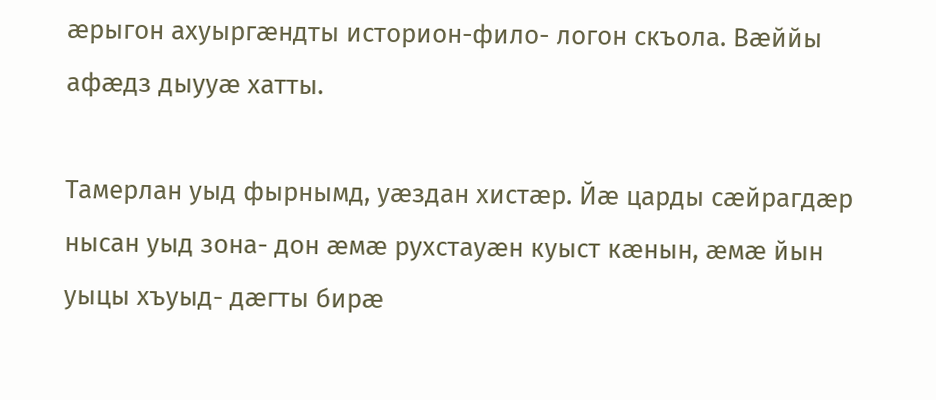æрыгон ахуыргæндты историон-фило- логон скъола. Вæййы афæдз дыууæ хатты.

Тамерлан уыд фырнымд, уæздан хистæр. Йæ царды сæйрагдæр нысан уыд зона- дон æмæ рухстауæн куыст кæнын, æмæ йын уыцы хъуыд- дæгты бирæ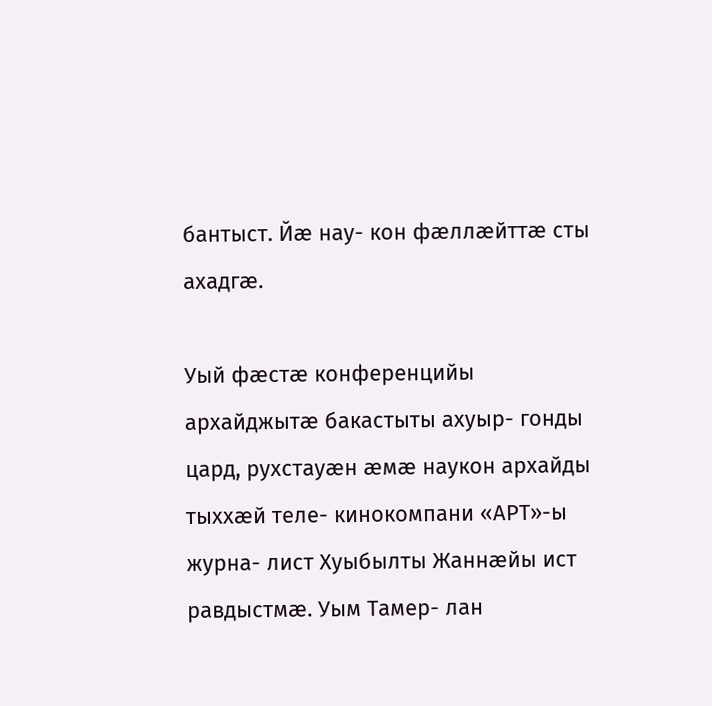бантыст. Йæ нау- кон фæллæйттæ сты ахадгæ.

Уый фæстæ конференцийы архайджытæ бакастыты ахуыр- гонды цард, рухстауæн æмæ наукон архайды тыххæй теле- кинокомпани «АРТ»-ы журна- лист Хуыбылты Жаннæйы ист равдыстмæ. Уым Тамер- лан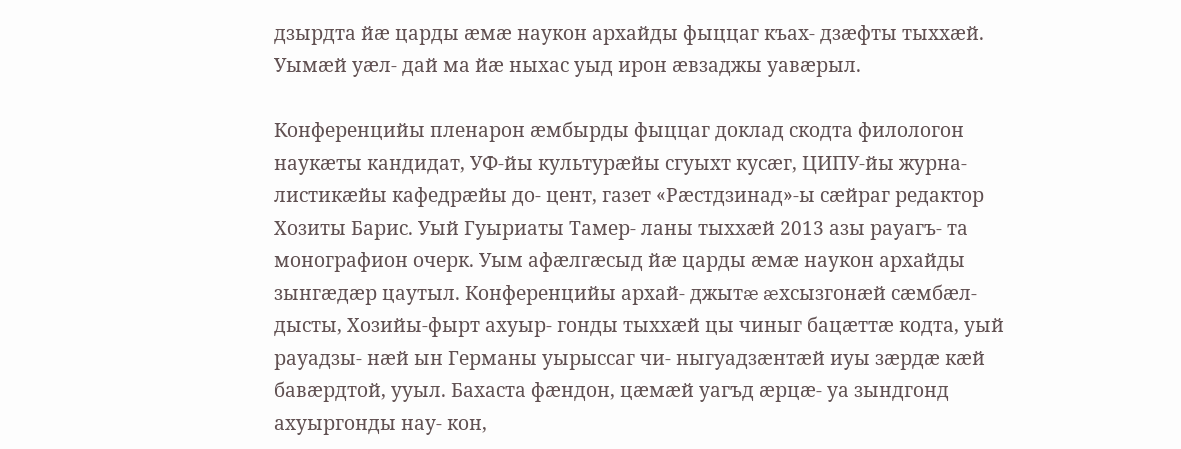дзырдта йæ царды æмæ наукон архайды фыццаг къах- дзæфты тыххæй. Уымæй уæл- дай ма йæ ныхас уыд ирон æвзаджы уавæрыл.

Конференцийы пленарон æмбырды фыццаг доклад скодта филологон наукæты кандидат, УФ-йы культурæйы сгуыхт кусæг, ЦИПУ-йы журна- листикæйы кафедрæйы до- цент, газет «Рæстдзинад»-ы сæйраг редактор Хозиты Барис. Уый Гуыриаты Тамер- ланы тыххæй 2013 азы рауагъ- та монографион очерк. Уым афæлгæсыд йæ царды æмæ наукон архайды зынгæдæр цаутыл. Конференцийы архай- джытæ æхсызгонæй сæмбæл- дысты, Хозийы-фырт ахуыр- гонды тыххæй цы чиныг бацæттæ кодта, уый рауадзы- нæй ын Германы уырыссаг чи- ныгуадзæнтæй иуы зæрдæ кæй бавæрдтой, ууыл. Бахаста фæндон, цæмæй уагъд æрцæ- уа зындгонд ахуыргонды нау- кон,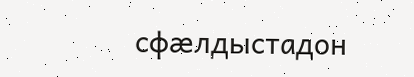сфæлдыстадон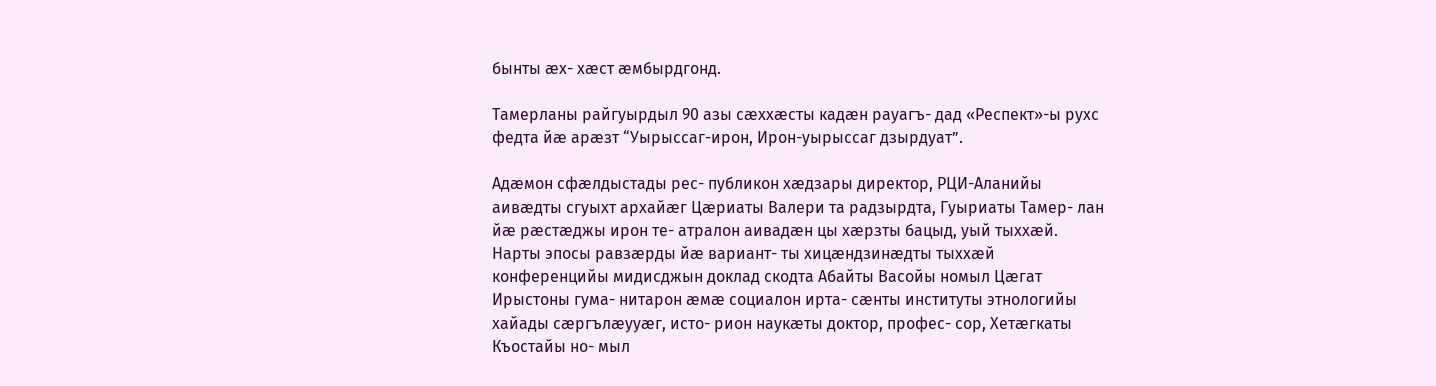бынты æх- хæст æмбырдгонд.

Тамерланы райгуырдыл 90 азы сæххæсты кадæн рауагъ- дад «Респект»-ы рухс федта йæ арæзт “Уырыссаг-ирон, Ирон-уырыссаг дзырдуат”.

Адæмон сфæлдыстады рес- публикон хæдзары директор, РЦИ-Аланийы аивæдты сгуыхт архайæг Цæриаты Валери та радзырдта, Гуыриаты Тамер- лан йæ рæстæджы ирон те- атралон аивадæн цы хæрзты бацыд, уый тыххæй. Нарты эпосы равзæрды йæ вариант- ты хицæндзинæдты тыххæй конференцийы мидисджын доклад скодта Абайты Васойы номыл Цæгат Ирыстоны гума- нитарон æмæ социалон ирта- сæнты институты этнологийы хайады сæргълæууæг, исто- рион наукæты доктор, профес- сор, Хетæгкаты Къостайы но- мыл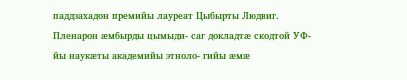паддзахадон премийы лауреат Цыбырты Людвиг. Пленарон æмбырды цымыди- саг докладтæ скодтой УФ-йы наукæты академийы этноло- гийы æмæ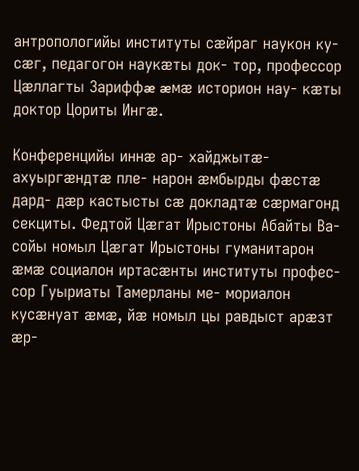антропологийы институты сæйраг наукон ку- сæг, педагогон наукæты док- тор, профессор Цæллагты Зариффæ æмæ историон нау- кæты доктор Цориты Ингæ.

Конференцийы иннæ ар- хайджытæ-ахуыргæндтæ пле- нарон æмбырды фæстæ дард- дæр кастысты сæ докладтæ сæрмагонд секциты. Федтой Цæгат Ирыстоны Абайты Ва- сойы номыл Цæгат Ирыстоны гуманитарон æмæ социалон иртасæнты институты профес- сор Гуыриаты Тамерланы ме- мориалон кусæнуат æмæ, йæ номыл цы равдыст арæзт æр-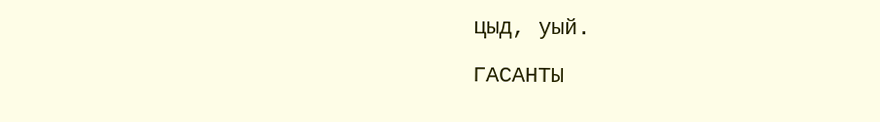цыд, уый.

ГАСАНТЫ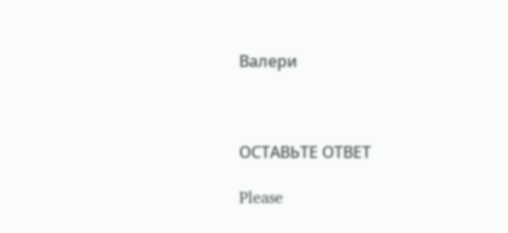Валери



ОСТАВЬТЕ ОТВЕТ

Please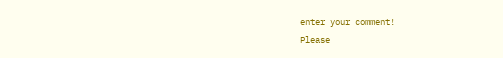enter your comment!
Please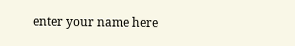enter your name here